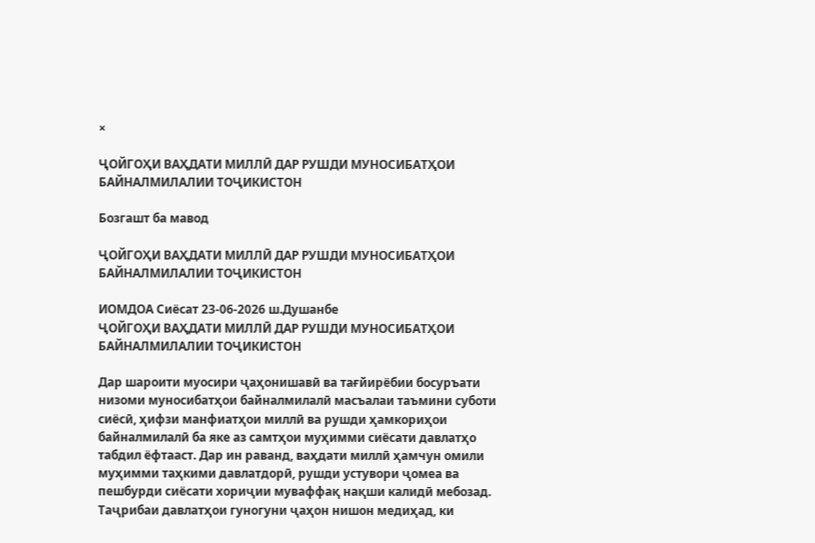×

ҶОЙГОҲИ ВАҲДАТИ МИЛЛӢ ДАР РУШДИ МУНОСИБАТҲОИ БАЙНАЛМИЛАЛИИ ТОҶИКИСТОН

Бозгашт ба мавод

ҶОЙГОҲИ ВАҲДАТИ МИЛЛӢ ДАР РУШДИ МУНОСИБАТҲОИ БАЙНАЛМИЛАЛИИ ТОҶИКИСТОН

ИОМДОА Сиёсат 23-06-2026 ш.Душанбе
ҶОЙГОҲИ ВАҲДАТИ МИЛЛӢ ДАР РУШДИ МУНОСИБАТҲОИ БАЙНАЛМИЛАЛИИ ТОҶИКИСТОН

Дар шароити муосири ҷаҳонишавӣ ва тағйирёбии босуръати низоми муносибатҳои байналмилалӣ масъалаи таъмини суботи сиёсӣ, ҳифзи манфиатҳои миллӣ ва рушди ҳамкориҳои байналмилалӣ ба яке аз самтҳои муҳимми сиёсати давлатҳо табдил ёфтааст. Дар ин раванд, ваҳдати миллӣ ҳамчун омили муҳимми таҳкими давлатдорӣ, рушди устувори ҷомеа ва пешбурди сиёсати хориҷии муваффақ нақши калидӣ мебозад. Таҷрибаи давлатҳои гуногуни ҷаҳон нишон медиҳад, ки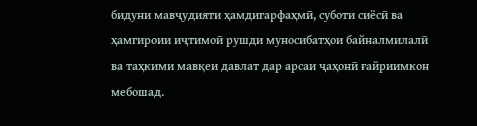бидуни мавҷудияти ҳамдигарфаҳмӣ, суботи сиёсӣ ва ҳамгироии иҷтимоӣ рушди муносибатҳои байналмилалӣ ва таҳкими мавқеи давлат дар арсаи ҷаҳонӣ ғайриимкон мебошад.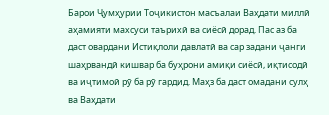Барои Ҷумҳурии Тоҷикистон масъалаи Ваҳдати миллӣ аҳамияти махсуси таърихӣ ва сиёсӣ дорад. Пас аз ба даст овардани Истиқлоли давлатӣ ва сар задани ҷанги шаҳрвандӣ кишвар ба буҳрони амиқи сиёсӣ, иқтисодӣ ва иҷтимоӣ рӯ ба рӯ гардид. Маҳз ба даст омадани сулҳ ва Ваҳдати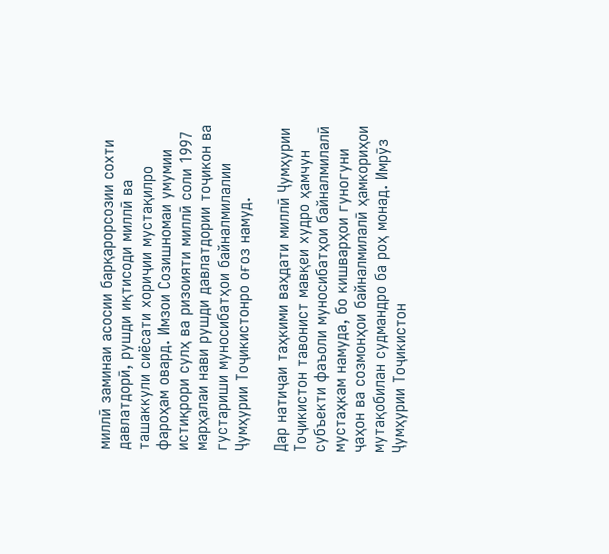миллӣ заминаи асосии барқарорсозии сохти давлатдорӣ, рушди иқтисоди миллӣ ва ташаккули сиёсати хориҷии мустақилро фароҳам овард. Имзои Созишномаи умумии истиқрори сулҳ ва ризоияти миллӣ соли 1997 марҳалаи нави рушди давлатдории тоҷикон ва густариши муносибатҳои байналмилалии Ҷумҳурии Тоҷикистонро оғоз намуд.

Дар натиҷаи таҳкими ваҳдати миллӣ Ҷумҳурии Тоҷикистон тавонист мавқеи худро ҳамчун субъекти фаъоли муносибатҳои байналмилалӣ мустаҳкам намуда, бо кишварҳои гуногуни ҷаҳон ва созмонҳои байналмилалӣ ҳамкориҳои мутақобилан судмандро ба роҳ монад. Имрӯз Ҷумҳурии Тоҷикистон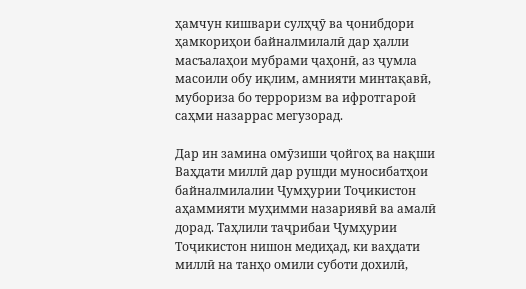ҳамчун кишвари сулҳҷӯ ва ҷонибдори ҳамкориҳои байналмилалӣ дар ҳалли масъалаҳои мубрами ҷаҳонӣ, аз ҷумла масоили обу иқлим, амнияти минтақавӣ, мубориза бо терроризм ва ифротгароӣ саҳми назаррас мегузорад.

Дар ин замина омӯзиши ҷойгоҳ ва нақши Ваҳдати миллӣ дар рушди муносибатҳои байналмилалии Ҷумҳурии Тоҷикистон аҳаммияти муҳимми назариявӣ ва амалӣ дорад. Таҳлили таҷрибаи Ҷумҳурии Тоҷикистон нишон медиҳад, ки ваҳдати миллӣ на танҳо омили суботи дохилӣ,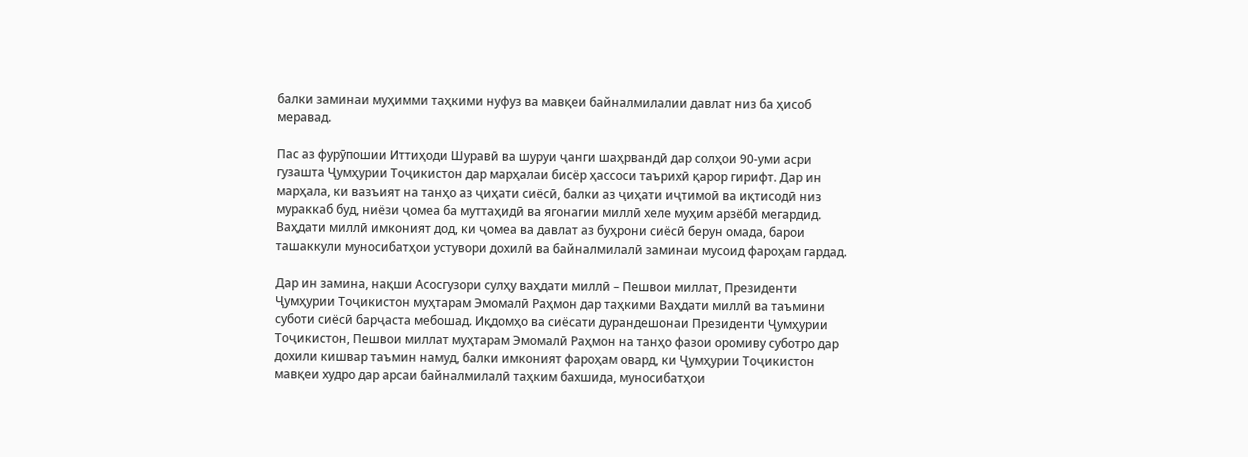балки заминаи муҳимми таҳкими нуфуз ва мавқеи байналмилалии давлат низ ба ҳисоб меравад.

Пас аз фурӯпошии Иттиҳоди Шуравӣ ва шуруи ҷанги шаҳрвандӣ дар солҳои 90-уми асри гузашта Ҷумҳурии Тоҷикистон дар марҳалаи бисёр ҳассоси таърихӣ қарор гирифт. Дар ин марҳала, ки вазъият на танҳо аз ҷиҳати сиёсӣ, балки аз ҷиҳати иҷтимоӣ ва иқтисодӣ низ мураккаб буд, ниёзи ҷомеа ба муттаҳидӣ ва ягонагии миллӣ хеле муҳим арзёбӣ мегардид. Ваҳдати миллӣ имконият дод, ки ҷомеа ва давлат аз буҳрони сиёсӣ берун омада, барои ташаккули муносибатҳои устувори дохилӣ ва байналмилалӣ заминаи мусоид фароҳам гардад.

Дар ин замина, нақши Асосгузори сулҳу ваҳдати миллӣ – Пешвои миллат, Президенти Ҷумҳурии Тоҷикистон муҳтарам Эмомалӣ Раҳмон дар таҳкими Ваҳдати миллӣ ва таъмини суботи сиёсӣ барҷаста мебошад. Иқдомҳо ва сиёсати дурандешонаи Президенти Ҷумҳурии Тоҷикистон, Пешвои миллат муҳтарам Эмомалӣ Раҳмон на танҳо фазои оромиву суботро дар дохили кишвар таъмин намуд, балки имконият фароҳам овард, ки Ҷумҳурии Тоҷикистон мавқеи худро дар арсаи байналмилалӣ таҳким бахшида, муносибатҳои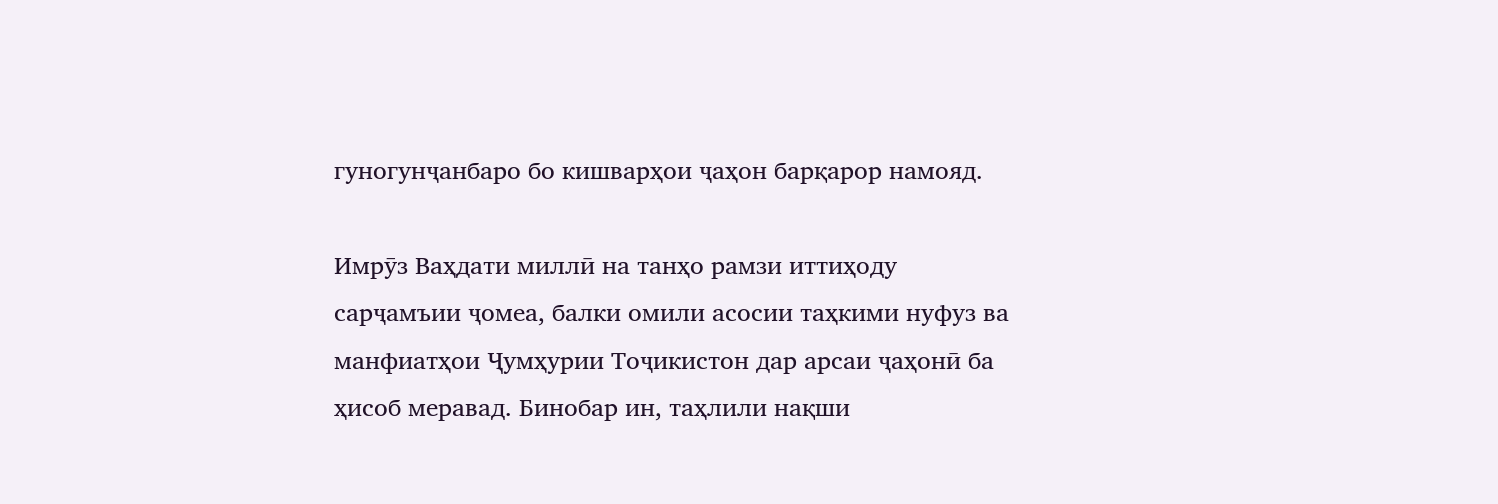гуногунҷанбаро бо кишварҳои ҷаҳон барқарор намояд.

Имрӯз Ваҳдати миллӣ на танҳо рамзи иттиҳоду сарҷамъии ҷомеа, балки омили асосии таҳкими нуфуз ва манфиатҳои Ҷумҳурии Тоҷикистон дар арсаи ҷаҳонӣ ба ҳисоб меравад. Бинобар ин, таҳлили нақши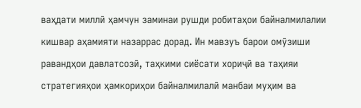ваҳдати миллӣ ҳамчун заминаи рушди робитаҳои байналмилалии кишвар аҳамияти назаррас дорад. Ин мавзуъ барои омӯзиши равандҳои давлатсозӣ, таҳкими сиёсати хориҷӣ ва таҳияи стратегияҳои ҳамкориҳои байналмилалӣ манбаи муҳим ва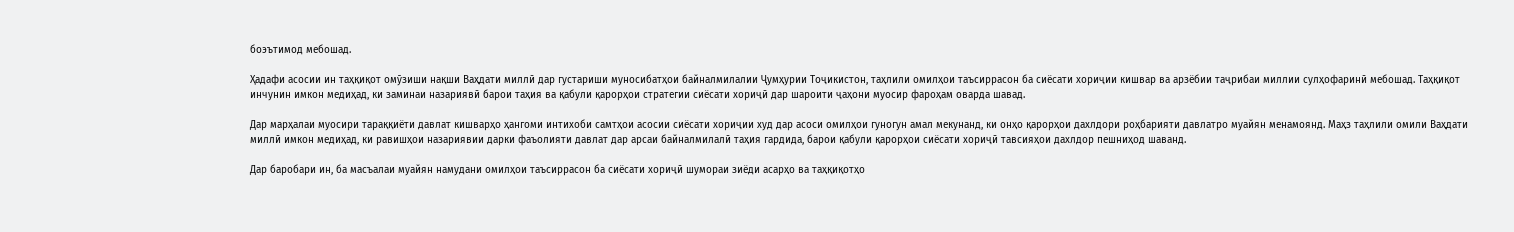боэътимод мебошад.

Ҳадафи асосии ин таҳқиқот омӯзиши нақши Ваҳдати миллӣ дар густариши муносибатҳои байналмилалии Ҷумҳурии Тоҷикистон, таҳлили омилҳои таъсиррасон ба сиёсати хориҷии кишвар ва арзёбии таҷрибаи миллии сулҳофаринӣ мебошад. Таҳқиқот инчунин имкон медиҳад, ки заминаи назариявӣ барои таҳия ва қабули қарорҳои стратегии сиёсати хориҷӣ дар шароити ҷаҳони муосир фароҳам оварда шавад.

Дар марҳалаи муосири тараққиёти давлат кишварҳо ҳангоми интихоби самтҳои асосии сиёсати хориҷии худ дар асоси омилҳои гуногун амал мекунанд, ки онҳо қарорҳои дахлдори роҳбарияти давлатро муайян менамоянд. Маҳз таҳлили омили Ваҳдати миллӣ имкон медиҳад, ки равишҳои назариявии дарки фаъолияти давлат дар арсаи байналмилалӣ таҳия гардида, барои қабули қарорҳои сиёсати хориҷӣ тавсияҳои дахлдор пешниҳод шаванд.

Дар баробари ин, ба масъалаи муайян намудани омилҳои таъсиррасон ба сиёсати хориҷӣ шумораи зиёди асарҳо ва таҳқиқотҳо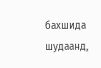бахшида шудаанд,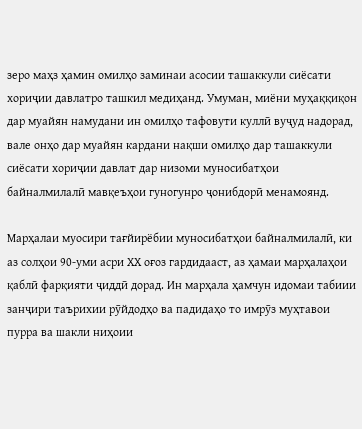зеро маҳз ҳамин омилҳо заминаи асосии ташаккули сиёсати хориҷии давлатро ташкил медиҳанд. Умуман, миёни муҳаққиқон дар муайян намудани ин омилҳо тафовути куллӣ вуҷуд надорад, вале онҳо дар муайян кардани нақши омилҳо дар ташаккули сиёсати хориҷии давлат дар низоми муносибатҳои байналмилалӣ мавқеъҳои гуногунро ҷонибдорӣ менамоянд.

Марҳалаи муосири тағйирёбии муносибатҳои байналмилалӣ, ки аз солҳои 90-уми асри ХХ оғоз гардидааст, аз ҳамаи марҳалаҳои қаблӣ фарқияти ҷиддӣ дорад. Ин марҳала ҳамчун идомаи табиии занҷири таърихии рӯйдодҳо ва падидаҳо то имрӯз муҳтавои пурра ва шакли ниҳоии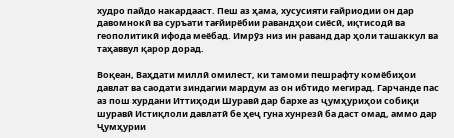худро пайдо накардааст. Пеш аз ҳама, хусусияти ғайриодии он дар давомнокӣ ва суръати тағйирёбии равандҳои сиёсӣ, иқтисодӣ ва геополитикӣ ифода меёбад. Имрӯз низ ин раванд дар ҳоли ташаккул ва таҳаввул қарор дорад.

Воқеан, Ваҳдати миллӣ омилест, ки тамоми пешрафту комёбиҳои давлат ва саодати зиндагии мардум аз он ибтидо мегирад. Гарчанде пас аз пош хурдани Иттиҳоди Шуравӣ дар бархе аз ҷумҳуриҳои собиқи шуравӣ Истиқлоли давлатӣ бе ҳеҷ гуна хунрезӣ ба даст омад, аммо дар Ҷумҳурии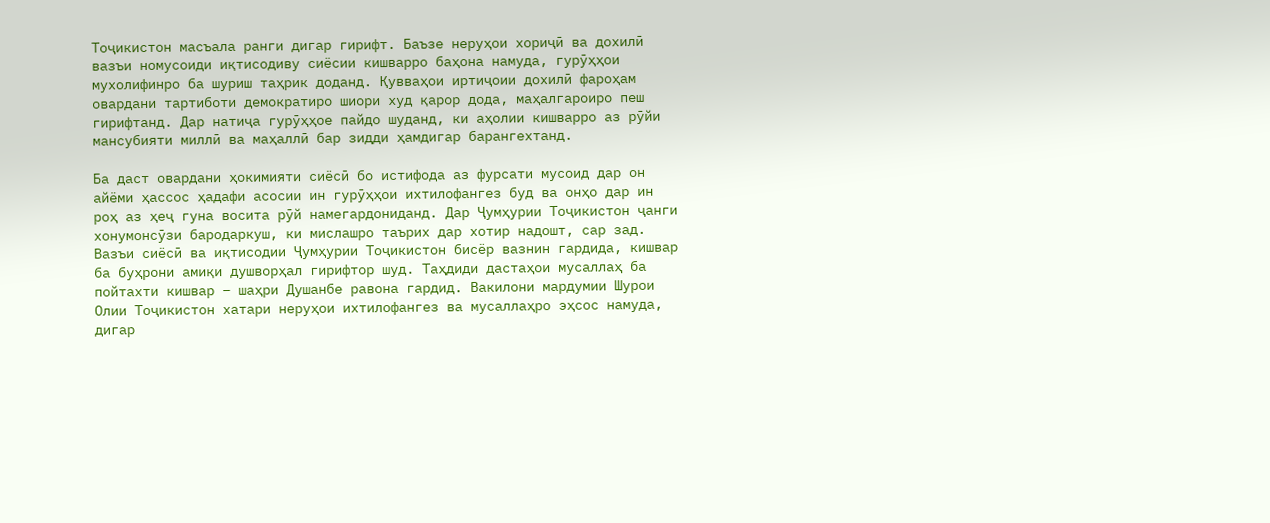Тоҷикистон масъала ранги дигар гирифт. Баъзе неруҳои хориҷӣ ва дохилӣ вазъи номусоиди иқтисодиву сиёсии кишварро баҳона намуда, гурӯҳҳои мухолифинро ба шуриш таҳрик доданд. Қувваҳои иртиҷоии дохилӣ фароҳам овардани тартиботи демократиро шиори худ қарор дода, маҳалгароиро пеш гирифтанд. Дар натиҷа гурӯҳҳое пайдо шуданд, ки аҳолии кишварро аз рӯйи мансубияти миллӣ ва маҳаллӣ бар зидди ҳамдигар барангехтанд.

Ба даст овардани ҳокимияти сиёсӣ бо истифода аз фурсати мусоид дар он айёми ҳассос ҳадафи асосии ин гурӯҳҳои ихтилофангез буд ва онҳо дар ин роҳ аз ҳеҷ гуна восита рӯй намегардониданд. Дар Ҷумҳурии Тоҷикистон ҷанги хонумонсӯзи бародаркуш, ки мислашро таърих дар хотир надошт, сар зад. Вазъи сиёсӣ ва иқтисодии Ҷумҳурии Тоҷикистон бисёр вазнин гардида, кишвар ба буҳрони амиқи душворҳал гирифтор шуд. Таҳдиди дастаҳои мусаллаҳ ба пойтахти кишвар – шаҳри Душанбе равона гардид. Вакилони мардумии Шурои Олии Тоҷикистон хатари неруҳои ихтилофангез ва мусаллаҳро эҳсос намуда, дигар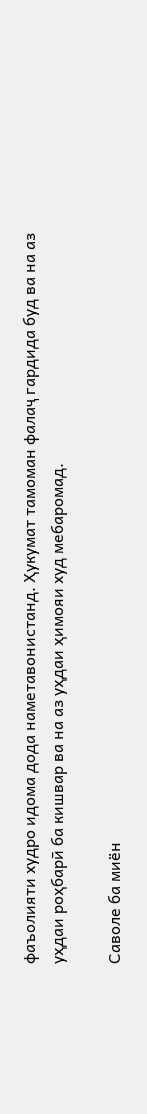фаъолияти худро идома дода наметавонистанд. Ҳукумат тамоман фалаҷ гардида буд ва на аз уҳдаи роҳбарӣ ба кишвар ва на аз уҳдаи ҳимояи худ мебаромад.

Саволе ба миён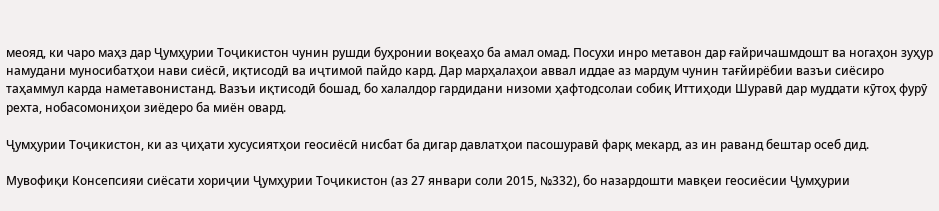меояд, ки чаро маҳз дар Ҷумҳурии Тоҷикистон чунин рушди буҳронии воқеаҳо ба амал омад. Посухи инро метавон дар ғайричашмдошт ва ногаҳон зуҳур намудани муносибатҳои нави сиёсӣ, иқтисодӣ ва иҷтимоӣ пайдо кард. Дар марҳалаҳои аввал иддае аз мардум чунин тағйирёбии вазъи сиёсиро таҳаммул карда наметавонистанд. Вазъи иқтисодӣ бошад, бо халалдор гардидани низоми ҳафтодсолаи собиқ Иттиҳоди Шуравӣ дар муддати кӯтоҳ фурӯ рехта, нобасомониҳои зиёдеро ба миён овард.

Ҷумҳурии Тоҷикистон, ки аз ҷиҳати хусусиятҳои геосиёсӣ нисбат ба дигар давлатҳои пасошуравӣ фарқ мекард, аз ин раванд бештар осеб дид.

Мувофиқи Консепсияи сиёсати хориҷии Ҷумҳурии Тоҷикистон (аз 27 январи соли 2015, №332), бо назардошти мавқеи геосиёсии Ҷумҳурии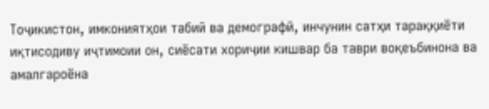Тоҷикистон, имкониятҳои табиӣ ва демографӣ, инчунин сатҳи тараққиёти иқтисодиву иҷтимоии он, сиёсати хориҷии кишвар ба таври воқеъбинона ва амалгароёна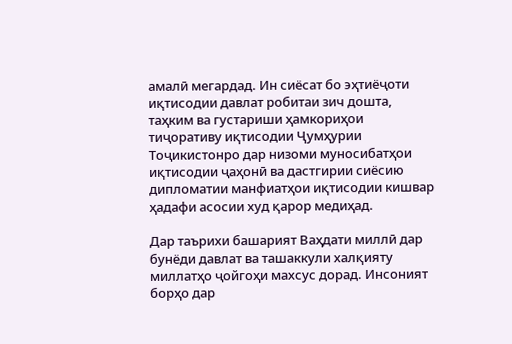амалӣ мегардад. Ин сиёсат бо эҳтиёҷоти иқтисодии давлат робитаи зич дошта, таҳким ва густариши ҳамкориҳои тиҷоративу иқтисодии Ҷумҳурии Тоҷикистонро дар низоми муносибатҳои иқтисодии ҷаҳонӣ ва дастгирии сиёсию дипломатии манфиатҳои иқтисодии кишвар ҳадафи асосии худ қарор медиҳад.

Дар таърихи башарият Ваҳдати миллӣ дар бунёди давлат ва ташаккули халқияту миллатҳо ҷойгоҳи махсус дорад. Инсоният борҳо дар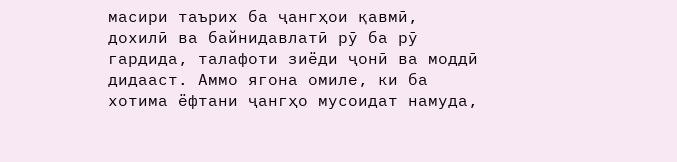масири таърих ба ҷангҳои қавмӣ, дохилӣ ва байнидавлатӣ рӯ ба рӯ гардида, талафоти зиёди ҷонӣ ва моддӣ дидааст. Аммо ягона омиле, ки ба хотима ёфтани ҷангҳо мусоидат намуда,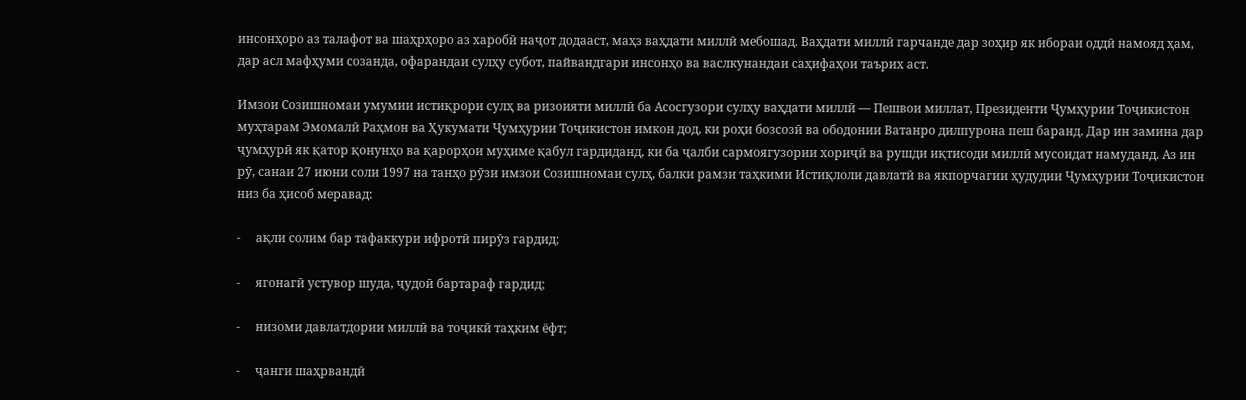инсонҳоро аз талафот ва шаҳрҳоро аз харобӣ наҷот додааст, маҳз ваҳдати миллӣ мебошад. Ваҳдати миллӣ гарчанде дар зоҳир як ибораи оддӣ намояд ҳам, дар асл мафҳуми созанда, офарандаи сулҳу субот, пайвандгари инсонҳо ва васлкунандаи саҳифаҳои таърих аст.

Имзои Созишномаи умумии истиқрори сулҳ ва ризоияти миллӣ ба Асосгузори сулҳу ваҳдати миллӣ — Пешвои миллат, Президенти Ҷумҳурии Тоҷикистон муҳтарам Эмомалӣ Раҳмон ва Ҳукумати Ҷумҳурии Тоҷикистон имкон дод, ки роҳи бозсозӣ ва ободонии Ватанро дилпурона пеш баранд. Дар ин замина дар ҷумҳурӣ як қатор қонунҳо ва қарорҳои муҳиме қабул гардиданд, ки ба ҷалби сармоягузории хориҷӣ ва рушди иқтисоди миллӣ мусоидат намуданд. Аз ин рӯ, санаи 27 июни соли 1997 на танҳо рӯзи имзои Созишномаи сулҳ, балки рамзи таҳкими Истиқлоли давлатӣ ва якпорчагии ҳудудии Ҷумҳурии Тоҷикистон низ ба ҳисоб меравад:

-     ақли солим бар тафаккури ифротӣ пирӯз гардид;

-     ягонагӣ устувор шуда, ҷудоӣ бартараф гардид;

-     низоми давлатдории миллӣ ва тоҷикӣ таҳким ёфт;

-     ҷанги шаҳрвандӣ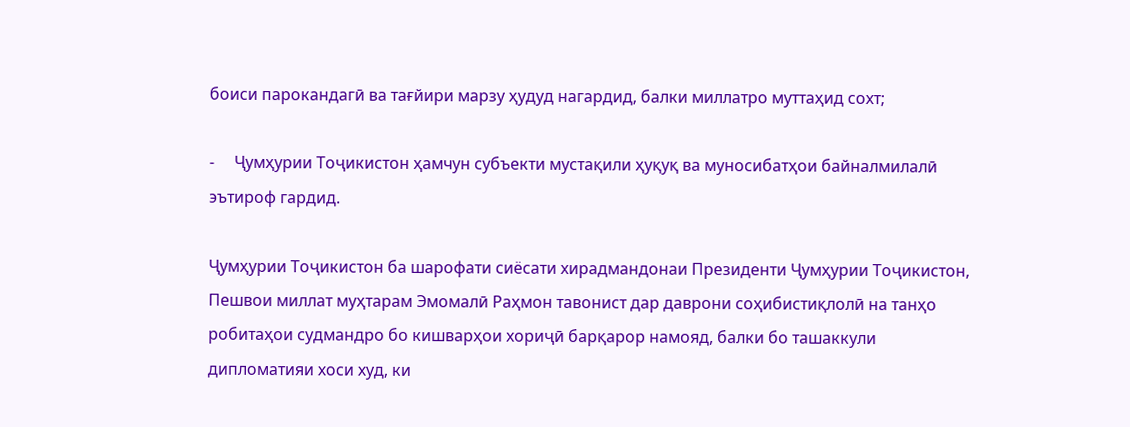боиси парокандагӣ ва тағйири марзу ҳудуд нагардид, балки миллатро муттаҳид сохт;

-     Ҷумҳурии Тоҷикистон ҳамчун субъекти мустақили ҳуқуқ ва муносибатҳои байналмилалӣ эътироф гардид.

Ҷумҳурии Тоҷикистон ба шарофати сиёсати хирадмандонаи Президенти Ҷумҳурии Тоҷикистон, Пешвои миллат муҳтарам Эмомалӣ Раҳмон тавонист дар даврони соҳибистиқлолӣ на танҳо робитаҳои судмандро бо кишварҳои хориҷӣ барқарор намояд, балки бо ташаккули дипломатияи хоси худ, ки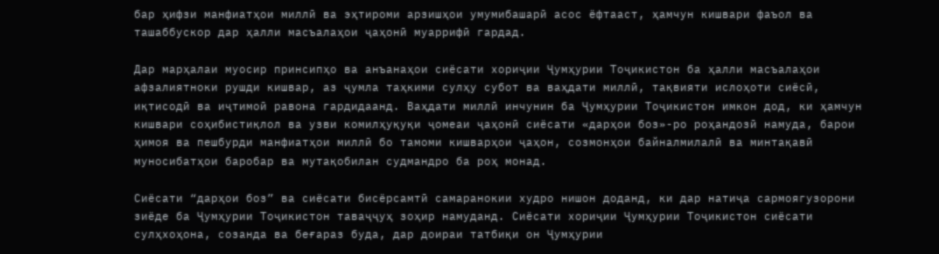бар ҳифзи манфиатҳои миллӣ ва эҳтироми арзишҳои умумибашарӣ асос ёфтааст, ҳамчун кишвари фаъол ва ташаббускор дар ҳалли масъалаҳои ҷаҳонӣ муаррифӣ гардад.

Дар марҳалаи муосир принсипҳо ва анъанаҳои сиёсати хориҷии Ҷумҳурии Тоҷикистон ба ҳалли масъалаҳои афзалиятноки рушди кишвар, аз ҷумла таҳкими сулҳу субот ва ваҳдати миллӣ, тақвияти ислоҳоти сиёсӣ, иқтисодӣ ва иҷтимоӣ равона гардидаанд. Ваҳдати миллӣ инчунин ба Ҷумҳурии Тоҷикистон имкон дод, ки ҳамчун кишвари соҳибистиқлол ва узви комилҳуқуқи ҷомеаи ҷаҳонӣ сиёсати «дарҳои боз»-ро роҳандозӣ намуда, барои ҳимоя ва пешбурди манфиатҳои миллӣ бо тамоми кишварҳои ҷаҳон, созмонҳои байналмилалӣ ва минтақавӣ муносибатҳои баробар ва мутақобилан судмандро ба роҳ монад.

Сиёсати “дарҳои боз” ва сиёсати бисёрсамтӣ самаранокии худро нишон доданд, ки дар натиҷа сармоягузорони зиёде ба Ҷумҳурии Тоҷикистон таваҷҷуҳ зоҳир намуданд. Сиёсати хориҷии Ҷумҳурии Тоҷикистон сиёсати сулҳхоҳона, созанда ва беғараз буда, дар доираи татбиқи он Ҷумҳурии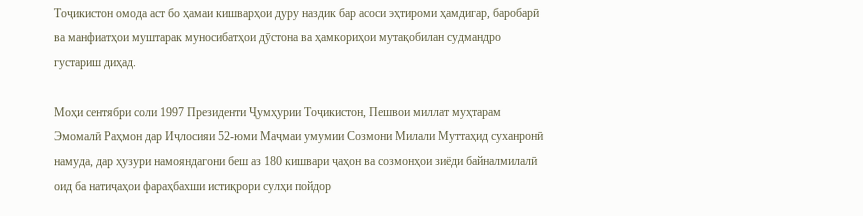Тоҷикистон омода аст бо ҳамаи кишварҳои дуру наздик бар асоси эҳтироми ҳамдигар, баробарӣ ва манфиатҳои муштарак муносибатҳои дӯстона ва ҳамкориҳои мутақобилан судмандро густариш диҳад.

Моҳи сентябри соли 1997 Президенти Ҷумҳурии Тоҷикистон, Пешвои миллат муҳтарам Эмомалӣ Раҳмон дар Иҷлосияи 52-юми Маҷмаи умумии Созмони Милали Муттаҳид суханронӣ намуда, дар ҳузури намояндагони беш аз 180 кишвари ҷаҳон ва созмонҳои зиёди байналмилалӣ оид ба натиҷаҳои фараҳбахши истиқрори сулҳи пойдор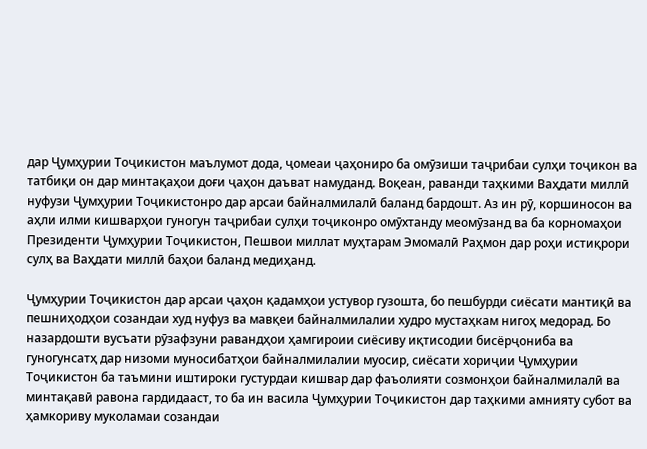дар Ҷумҳурии Тоҷикистон маълумот дода, ҷомеаи ҷаҳониро ба омӯзиши таҷрибаи сулҳи тоҷикон ва татбиқи он дар минтақаҳои доғи ҷаҳон даъват намуданд. Воқеан, раванди таҳкими Ваҳдати миллӣ нуфузи Ҷумҳурии Тоҷикистонро дар арсаи байналмилалӣ баланд бардошт. Аз ин рӯ, коршиносон ва аҳли илми кишварҳои гуногун таҷрибаи сулҳи тоҷиконро омӯхтанду меомӯзанд ва ба корномаҳои Президенти Ҷумҳурии Тоҷикистон, Пешвои миллат муҳтарам Эмомалӣ Раҳмон дар роҳи истиқрори сулҳ ва Ваҳдати миллӣ баҳои баланд медиҳанд.

Ҷумҳурии Тоҷикистон дар арсаи ҷаҳон қадамҳои устувор гузошта, бо пешбурди сиёсати мантиқӣ ва пешниҳодҳои созандаи худ нуфуз ва мавқеи байналмилалии худро мустаҳкам нигоҳ медорад. Бо назардошти вусъати рӯзафзуни равандҳои ҳамгироии сиёсиву иқтисодии бисёрҷониба ва гуногунсатҳ дар низоми муносибатҳои байналмилалии муосир, сиёсати хориҷии Ҷумҳурии Тоҷикистон ба таъмини иштироки густурдаи кишвар дар фаъолияти созмонҳои байналмилалӣ ва минтақавӣ равона гардидааст, то ба ин васила Ҷумҳурии Тоҷикистон дар таҳкими амнияту субот ва ҳамкориву муколамаи созандаи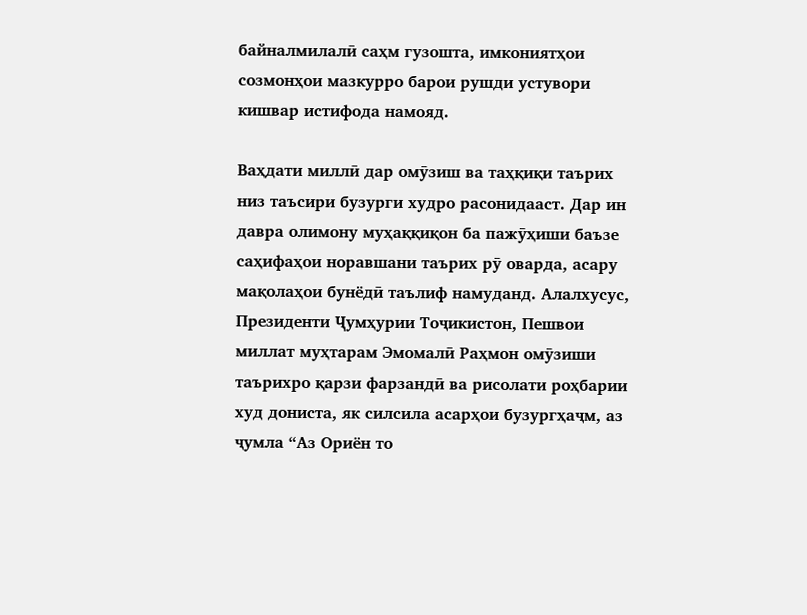байналмилалӣ саҳм гузошта, имкониятҳои созмонҳои мазкурро барои рушди устувори кишвар истифода намояд.

Ваҳдати миллӣ дар омӯзиш ва таҳқиқи таърих низ таъсири бузурги худро расонидааст. Дар ин давра олимону муҳаққиқон ба пажӯҳиши баъзе саҳифаҳои норавшани таърих рӯ оварда, асару мақолаҳои бунёдӣ таълиф намуданд. Алалхусус, Президенти Ҷумҳурии Тоҷикистон, Пешвои миллат муҳтарам Эмомалӣ Раҳмон омӯзиши таърихро қарзи фарзандӣ ва рисолати роҳбарии худ дониста, як силсила асарҳои бузургҳаҷм, аз ҷумла “Аз Ориён то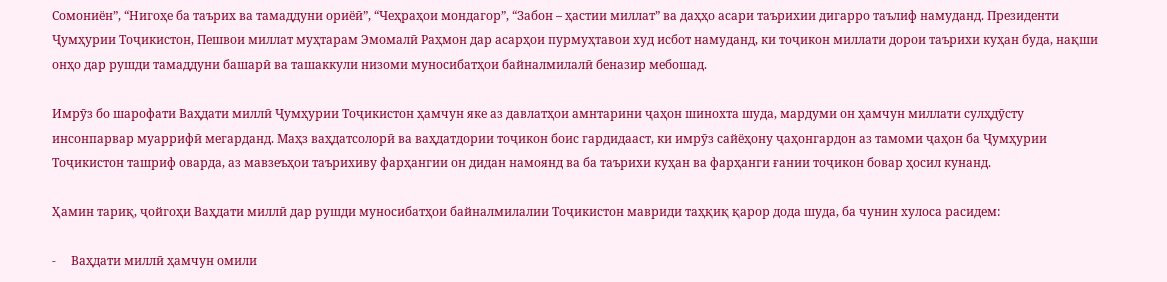Сомониён”, “Нигоҳе ба таърих ва тамаддуни ориёӣ”, “Чеҳраҳои мондагор”, “Забон – ҳастии миллат” ва даҳҳо асари таърихии дигарро таълиф намуданд. Президенти Ҷумҳурии Тоҷикистон, Пешвои миллат муҳтарам Эмомалӣ Раҳмон дар асарҳои пурмуҳтавои худ исбот намуданд, ки тоҷикон миллати дорои таърихи куҳан буда, нақши онҳо дар рушди тамаддуни башарӣ ва ташаккули низоми муносибатҳои байналмилалӣ беназир мебошад.

Имрӯз бо шарофати Ваҳдати миллӣ Ҷумҳурии Тоҷикистон ҳамчун яке аз давлатҳои амнтарини ҷаҳон шинохта шуда, мардуми он ҳамчун миллати сулҳдӯсту инсонпарвар муаррифӣ мегарданд. Маҳз ваҳдатсолорӣ ва ваҳдатдории тоҷикон боис гардидааст, ки имрӯз сайёҳону ҷаҳонгардон аз тамоми ҷаҳон ба Ҷумҳурии Тоҷикистон ташриф оварда, аз мавзеъҳои таърихиву фарҳангии он дидан намоянд ва ба таърихи куҳан ва фарҳанги ғании тоҷикон бовар ҳосил кунанд.

Ҳамин тариқ, ҷойгоҳи Ваҳдати миллӣ дар рушди муносибатҳои байналмилалии Тоҷикистон мавриди таҳқиқ қарор дода шуда, ба чунин хулоса расидем:

-     Ваҳдати миллӣ ҳамчун омили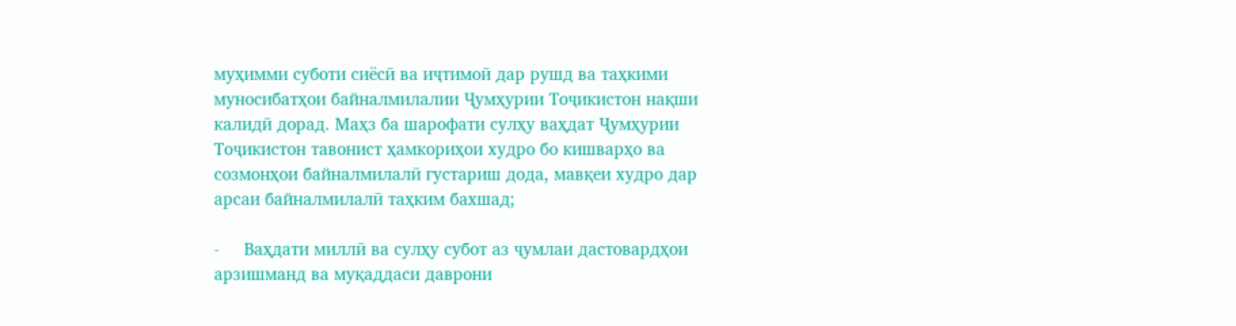муҳимми суботи сиёсӣ ва иҷтимоӣ дар рушд ва таҳкими муносибатҳои байналмилалии Ҷумҳурии Тоҷикистон нақши калидӣ дорад. Маҳз ба шарофати сулҳу ваҳдат Ҷумҳурии Тоҷикистон тавонист ҳамкориҳои худро бо кишварҳо ва созмонҳои байналмилалӣ густариш дода, мавқеи худро дар арсаи байналмилалӣ таҳким бахшад;

-     Ваҳдати миллӣ ва сулҳу субот аз ҷумлаи дастовардҳои арзишманд ва муқаддаси даврони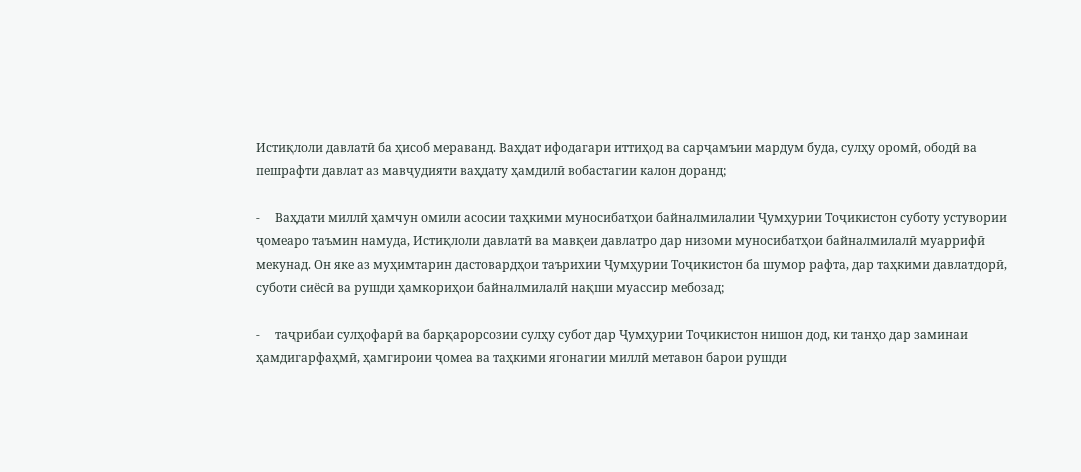Истиқлоли давлатӣ ба ҳисоб мераванд. Ваҳдат ифодагари иттиҳод ва сарҷамъии мардум буда, сулҳу оромӣ, ободӣ ва пешрафти давлат аз мавҷудияти ваҳдату ҳамдилӣ вобастагии калон доранд;

-     Ваҳдати миллӣ ҳамчун омили асосии таҳкими муносибатҳои байналмилалии Ҷумҳурии Тоҷикистон суботу устувории ҷомеаро таъмин намуда, Истиқлоли давлатӣ ва мавқеи давлатро дар низоми муносибатҳои байналмилалӣ муаррифӣ мекунад. Он яке аз муҳимтарин дастовардҳои таърихии Ҷумҳурии Тоҷикистон ба шумор рафта, дар таҳкими давлатдорӣ, суботи сиёсӣ ва рушди ҳамкориҳои байналмилалӣ нақши муассир мебозад;

-     таҷрибаи сулҳофарӣ ва барқарорсозии сулҳу субот дар Ҷумҳурии Тоҷикистон нишон дод, ки танҳо дар заминаи ҳамдигарфаҳмӣ, ҳамгироии ҷомеа ва таҳкими ягонагии миллӣ метавон барои рушди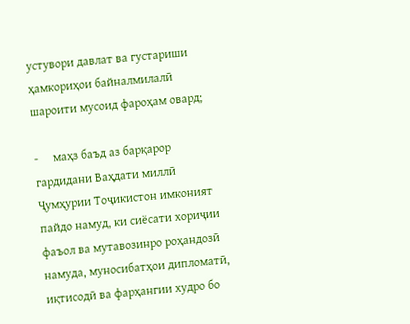устувори давлат ва густариши ҳамкориҳои байналмилалӣ шароити мусоид фароҳам овард;

-     маҳз баъд аз барқарор гардидани Ваҳдати миллӣ Ҷумҳурии Тоҷикистон имконият пайдо намуд, ки сиёсати хориҷии фаъол ва мутавозинро роҳандозӣ намуда, муносибатҳои дипломатӣ, иқтисодӣ ва фарҳангии худро бо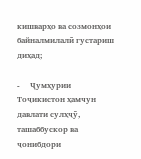кишварҳо ва созмонҳои байналмилалӣ густариш диҳад;

-     Ҷумҳурии Тоҷикистон ҳамчун давлати сулҳҷӯ, ташаббускор ва ҷонибдори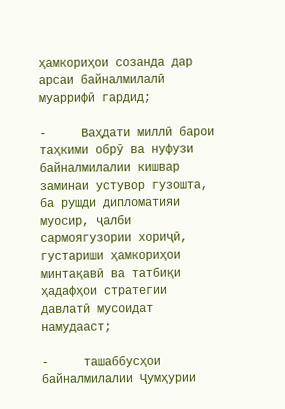ҳамкориҳои созанда дар арсаи байналмилалӣ муаррифӣ гардид;

-     Ваҳдати миллӣ барои таҳкими обрӯ ва нуфузи байналмилалии кишвар заминаи устувор гузошта, ба рушди дипломатияи муосир, ҷалби сармоягузории хориҷӣ, густариши ҳамкориҳои минтақавӣ ва татбиқи ҳадафҳои стратегии давлатӣ мусоидат намудааст;

-     ташаббусҳои байналмилалии Ҷумҳурии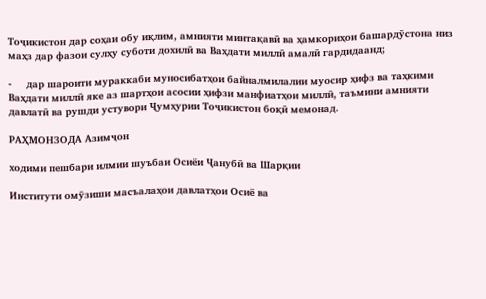Тоҷикистон дар соҳаи обу иқлим, амнияти минтақавӣ ва ҳамкориҳои башардӯстона низ маҳз дар фазои сулҳу суботи дохилӣ ва Ваҳдати миллӣ амалӣ гардидаанд;

-     дар шароити мураккаби муносибатҳои байналмилалии муосир ҳифз ва таҳкими Ваҳдати миллӣ яке аз шартҳои асосии ҳифзи манфиатҳои миллӣ, таъмини амнияти давлатӣ ва рушди устувори Ҷумҳурии Тоҷикистон боқӣ мемонад.

РАҲМОНЗОДА Азимҷон

ходими пешбари илмии шуъбаи Осиёи Ҷанубӣ ва Шарқии

Институти омӯзиши масъалаҳои давлатҳои Осиё ва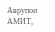Аврупои АМИТ,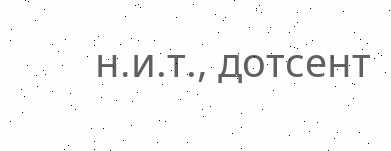н.и.т., дотсент